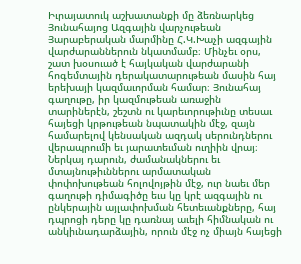Իւրայատուկ աշխատանքի մը ձեռնարկեց Յունահայոց Ազգային վարչութեան Յարաբերական մարմինը Հ.Կ.Խաչի ազգային վարժարաններուն նկատմամբ։ Մինչեւ օրս, շատ խօսուած է հայկական վարժարանի հոգեմտային դերակատարութեան մասին հայ երեխայի կազմաւորման համար։ Յունահայ գաղութը, իր կազմութեան առաջին տարիներէն, շեշտն ու կարեւորութիւնը տեսաւ հայեցի կրթութեան նպատակին մէջ, զայն համարելով կենսական ազդակ սերունդներու վերապրումի եւ յարատեւման ուղիին վրայ։
Ներկայ դարուն, ժամանակներու եւ մտայնութիւններու արմատական փոփոխութեան հոլովոյթին մէջ, ուր նաեւ մեր գաղութի դիմագիծը եւս կը կրէ ազգային ու ընկերային այլափոխման հետեւանքները, հայ դպրոցի դերը կը դառնայ աւելի հիմնական ու անկիւնադարձային, որուն մէջ ոչ միայն հայեցի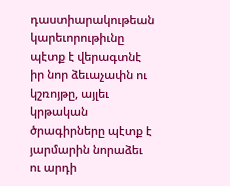դաստիարակութեան կարեւորութիւնը պէտք է վերագտնէ իր նոր ձեւաչափն ու կշռոյթը, այլեւ կրթական ծրագիրները պէտք է յարմարին նորաձեւ ու արդի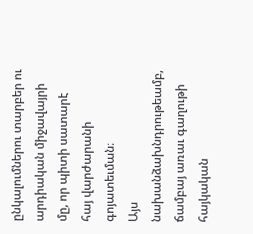ընկալումներու տարբեր ու արդիական միջավայրի մը, որ պիտի սատարէ հայ վարժարանի գոյատեւման։
Այս նախանձախնդրութեամբ, ճամբայ առաւ գաղութի հայկական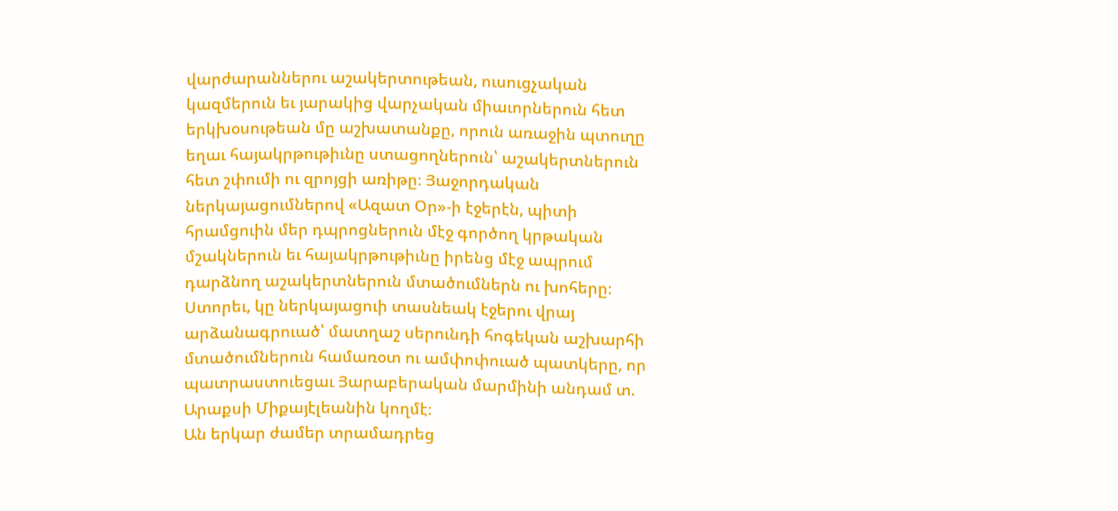վարժարաններու աշակերտութեան, ուսուցչական կազմերուն եւ յարակից վարչական միաւորներուն հետ երկխօսութեան մը աշխատանքը, որուն առաջին պտուղը եղաւ հայակրթութիւնը ստացողներուն՝ աշակերտներուն հետ շփումի ու զրոյցի առիթը։ Յաջորդական ներկայացումներով «Ազատ Օր»-ի էջերէն, պիտի հրամցուին մեր դպրոցներուն մէջ գործող կրթական մշակներուն եւ հայակրթութիւնը իրենց մէջ ապրում դարձնող աշակերտներուն մտածումներն ու խոհերը։
Ստորեւ, կը ներկայացուի տասնեակ էջերու վրայ արձանագրուած՝ մատղաշ սերունդի հոգեկան աշխարհի մտածումներուն համառօտ ու ամփոփուած պատկերը, որ պատրաստուեցաւ Յարաբերական մարմինի անդամ տ. Արաքսի Միքայէլեանին կողմէ։
Ան երկար ժամեր տրամադրեց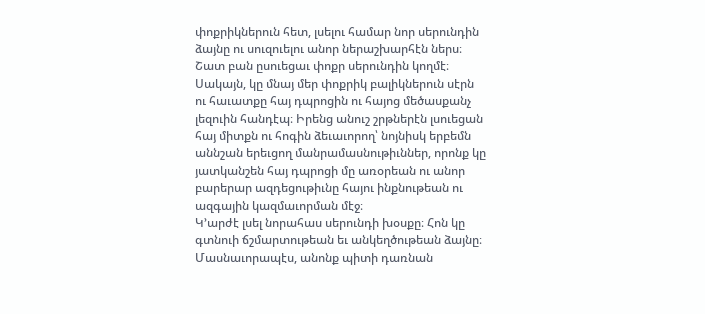փոքրիկներուն հետ, լսելու համար նոր սերունդին ձայնը ու սուզուելու անոր ներաշխարհէն ներս։
Շատ բան ըսուեցաւ փոքր սերունդին կողմէ։ Սակայն, կը մնայ մեր փոքրիկ բալիկներուն սէրն ու հաւատքը հայ դպրոցին ու հայոց մեծասքանչ լեզուին հանդէպ։ Իրենց անուշ շրթներէն լսուեցան հայ միտքն ու հոգին ձեւաւորող՝ նոյնիսկ երբեմն աննշան երեւցող մանրամասնութիւններ, որոնք կը յատկանշեն հայ դպրոցի մը առօրեան ու անոր բարերար ազդեցութիւնը հայու ինքնութեան ու ազգային կազմաւորման մէջ։
Կ՚արժէ լսել նորահաս սերունդի խօսքը։ Հոն կը գտնուի ճշմարտութեան եւ անկեղծութեան ձայնը։ Մասնաւորապէս, անոնք պիտի դառնան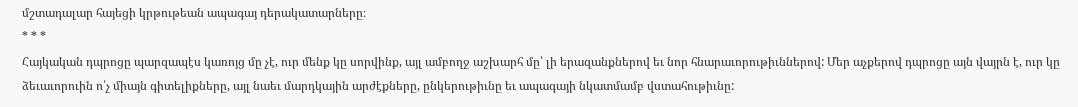մշտադալար հայեցի կրթութեան ապագայ դերակատարները։
* * *
Հայկական դպրոցը պարզապէս կառոյց մը չէ, ուր մենք կը սորվինք, այլ ամբողջ աշխարհ մը՝ լի երազանքներով եւ նոր հնարաւորութիւններով: Մեր աչքերով դպրոցը այն վայրն է, ուր կը ձեւաւորուին ո՛չ միայն գիտելիքները, այլ նաեւ մարդկային արժէքները, ընկերութիւնը եւ ապագայի նկատմամբ վստահութիւնը: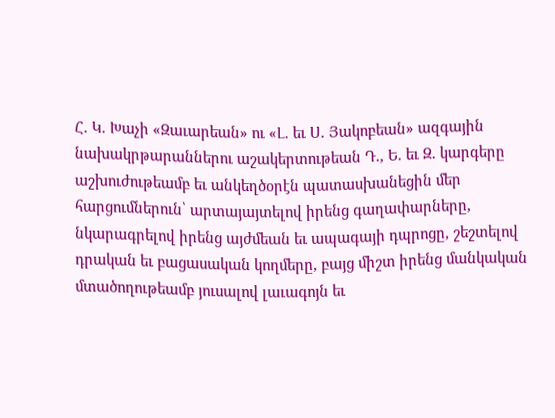Հ. Կ. Խաչի «Զաւարեան» ու «Լ. եւ Ս. Յակոբեան» ազգային նախակրթարաններու աշակերտութեան Դ., Ե. եւ Զ. կարգերը աշխուժութեամբ եւ անկեղծօրէն պատասխանեցին մեր հարցումներուն՝ արտայայտելով իրենց գաղափարները, նկարագրելով իրենց այժմեան եւ ապագայի դպրոցը, շեշտելով դրական եւ բացասական կողմերը, բայց միշտ իրենց մանկական մտածողութեամբ յուսալով լաւագոյն եւ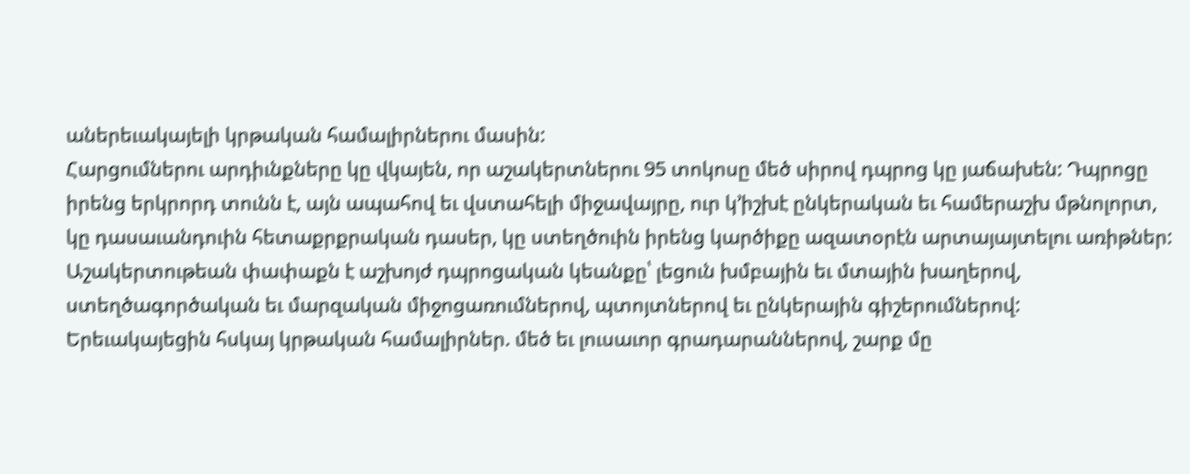աներեւակայելի կրթական համալիրներու մասին:
Հարցումներու արդիւնքները կը վկայեն, որ աշակերտներու 95 տոկոսը մեծ սիրով դպրոց կը յաճախեն: Դպրոցը իրենց երկրորդ տունն է, այն ապահով եւ վստահելի միջավայրը, ուր կ՚իշխէ ընկերական եւ համերաշխ մթնոլորտ, կը դասաւանդուին հետաքրքրական դասեր, կը ստեղծուին իրենց կարծիքը ազատօրէն արտայայտելու առիթներ: Աշակերտութեան փափաքն է աշխոյժ դպրոցական կեանքը՝ լեցուն խմբային եւ մտային խաղերով, ստեղծագործական եւ մարզական միջոցառումներով, պտոյտներով եւ ընկերային գիշերումներով:
Երեւակայեցին հսկայ կրթական համալիրներ. մեծ եւ լուսաւոր գրադարաններով, շարք մը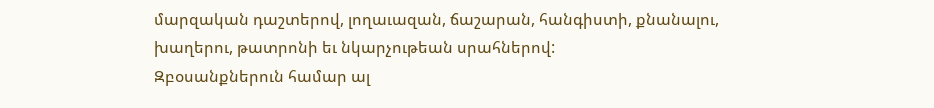մարզական դաշտերով, լողաւազան, ճաշարան, հանգիստի, քնանալու, խաղերու, թատրոնի եւ նկարչութեան սրահներով:
Զբօսանքներուն համար ալ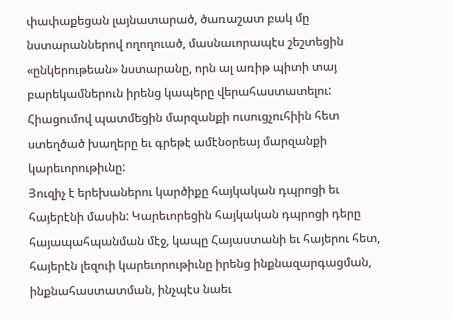փափաքեցան լայնատարած, ծառաշատ բակ մը նստարաններով ողողուած, մասնաւորապէս շեշտեցին «ընկերութեան» նստարանը, որն ալ առիթ պիտի տայ բարեկամներուն իրենց կապերը վերահաստատելու: Հիացումով պատմեցին մարզանքի ուսուցչուհիին հետ ստեղծած խաղերը եւ գրեթէ ամէնօրեայ մարզանքի կարեւորութիւնը:
Յուզիչ է երեխաներու կարծիքը հայկական դպրոցի եւ հայերէնի մասին: Կարեւորեցին հայկական դպրոցի դերը հայապահպանման մէջ, կապը Հայաստանի եւ հայերու հետ, հայերէն լեզուի կարեւորութիւնը իրենց ինքնազարգացման, ինքնահաստատման, ինչպէս նաեւ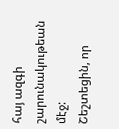հայ ազգի շարունակութեան մէջ:
Շեշտեցին, որ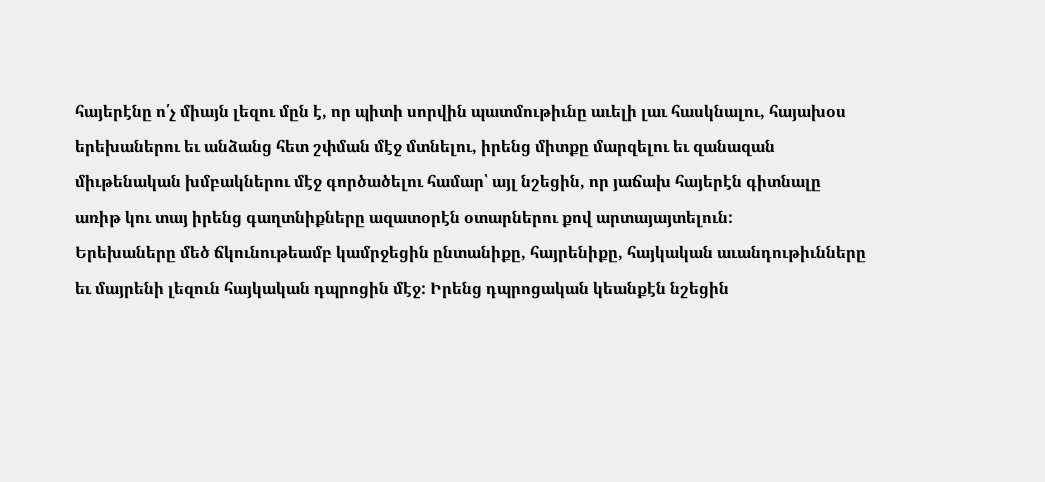հայերէնը ո՛չ միայն լեզու մըն է, որ պիտի սորվին պատմութիւնը աւելի լաւ հասկնալու, հայախօս երեխաներու եւ անձանց հետ շփման մէջ մտնելու, իրենց միտքը մարզելու եւ զանազան միւթենական խմբակներու մէջ գործածելու համար՝ այլ նշեցին, որ յաճախ հայերէն գիտնալը առիթ կու տայ իրենց գաղտնիքները ազատօրէն օտարներու քով արտայայտելուն:
Երեխաները մեծ ճկունութեամբ կամրջեցին ընտանիքը, հայրենիքը, հայկական աւանդութիւնները եւ մայրենի լեզուն հայկական դպրոցին մէջ: Իրենց դպրոցական կեանքէն նշեցին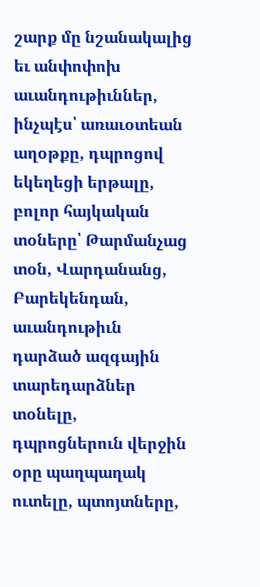շարք մը նշանակալից եւ անփոփոխ աւանդութիւններ, ինչպէս՝ առաւօտեան աղօթքը, դպրոցով եկեղեցի երթալը, բոլոր հայկական տօները՝ Թարմանչաց տօն, Վարդանանց, Բարեկենդան, աւանդութիւն դարձած ազգային տարեդարձներ տօնելը, դպրոցներուն վերջին օրը պաղպաղակ ուտելը, պտոյտները,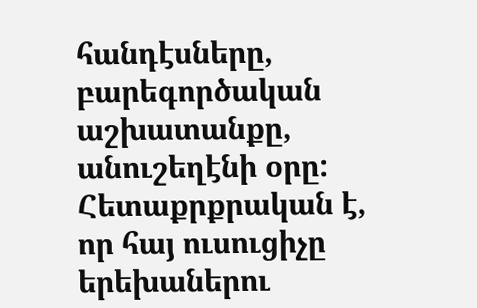հանդէսները, բարեգործական աշխատանքը, անուշեղէնի օրը:
Հետաքրքրական է, որ հայ ուսուցիչը երեխաներու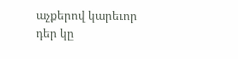աչքերով կարեւոր դեր կը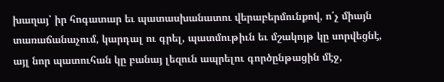խաղայ՝ իր հոգատար եւ պատասխանատու վերաբերմունքով, ո՛չ միայն տառաճանաչում, կարդալ ու գրել, պատմութիւն եւ մշակոյթ կը սորվեցնէ, այլ նոր պատուհան կը բանայ լեզուն ապրելու գործընթացին մէջ,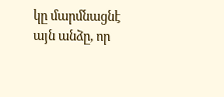կը մարմնացնէ այն անձը, որ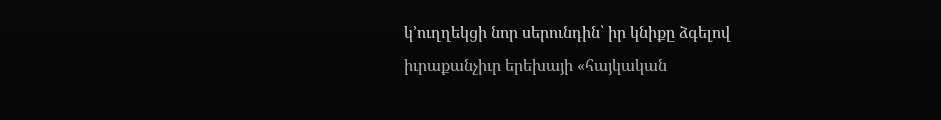կ՚ուղղեկցի նոր սերունդին՝ իր կնիքը ձգելով իւրաքանչիւր երեխայի «հայկական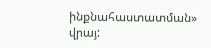ինքնահաստատման» վրայ: